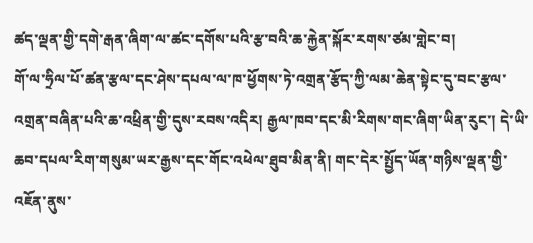ཚད་ལྡན་གྱི་དགེ་རྒན་ཞིག་ལ་ཚང་དགོས་པའི་རྩ་བའི་ཆ་རྐྱེན་སྐོར་རགས་ཙམ་གླེང་བ།
གོ་ལ་ཧྲིལ་པོ་ཚན་རྩལ་དང་ཤེས་དཔལ་ལ་ཁ་ཕྱོགས་ཏེ་འགྲན་རྩོད་ཀྱི་ལམ་ཆེན་སྟེང་དུ་བང་རྩལ་འགྲན་བཞིན་པའི་ཆ་འཕྲིན་གྱི་དུས་རབས་འདིར། རྒྱལ་ཁབ་དང་མི་རིགས་གང་ཞིག་ཡིན་རུང་། དེ་ཡི་ཆབ་དཔལ་རིག་གསུམ་ཡར་རྒྱས་དང་གོང་འཕེལ་ཐུབ་མིན་ནི། གང་དེར་སྤྱོད་ཡོན་གཉིས་ལྡན་གྱི་འཇོན་ནུས་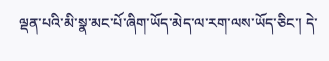ལྡན་པའི་མི་སྣ་མང་པོ་ཞིག་ཡོད་མེད་ལ་རག་ལས་ཡོད་ཅིང་། དེ་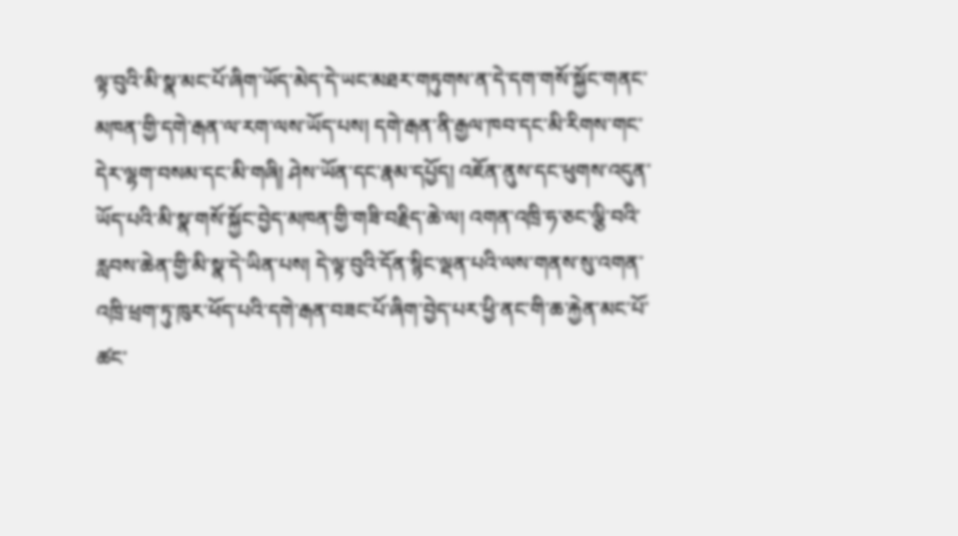ལྟ་བུའི་མི་སྣ་མང་པོ་ཞིག་ཡོད་མེད་དེ་ཡང་མཐར་གཏུགས་ན་དེ་དག་གསོ་སྐྱོང་གནང་མཁན་གྱི་དགེ་རྒན་ལ་རག་ལས་ཡོད་པས། དགེ་རྒན་ནི་རྒྱལ་ཁབ་དང་མི་རིགས་གང་དེར་ལྷག་བསམ་དང་མི་གཞི། ཤེས་ཡོན་དང་རྣམ་དཔྱོད། འཇོན་ནུས་དང་ཕུགས་འདུན་ཡོད་པའི་མི་སྣ་གསོ་སྐྱོང་བྱེད་མཁན་གྱི་གཟི་བརྗིད་ཆེ་ལ། འགན་འཁྲི་ཧ་ཅང་ལྕི་བའི་རླབས་ཆེན་གྱི་མི་སྣ་དེ་ཡིན་པས། དེ་ལྟ་བུའི་དོན་སྙིང་ལྡན་པའི་ལས་གནས་སུ་འགན་འཁྲི་ཕྲག་ཏུ་ཁུར་ཕོད་པའི་དགེ་རྒན་བཟང་པོ་ཞིག་བྱེད་པར་ཕྱི་ནང་གི་ཆ་རྐྱེན་མང་པོ་ཚང་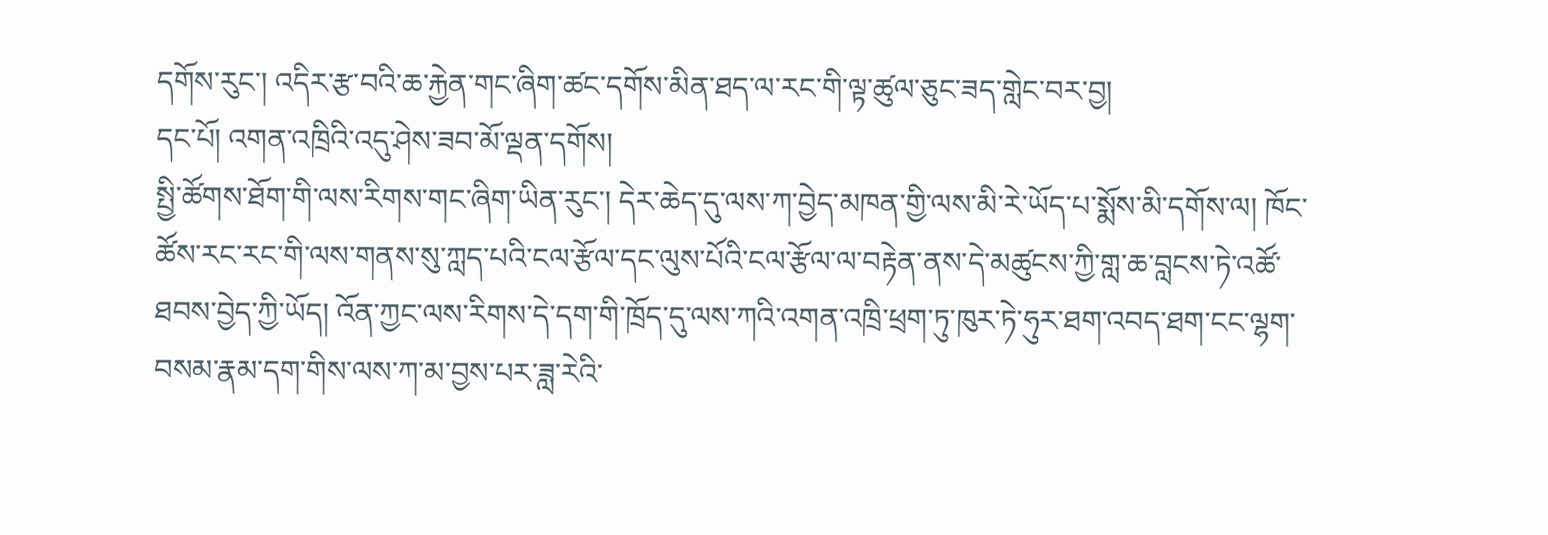དགོས་རུང་། འདིར་རྩ་བའི་ཆ་རྐྱེན་གང་ཞིག་ཚང་དགོས་མིན་ཐད་ལ་རང་གི་ལྟ་ཚུལ་ཅུང་ཟད་གླེང་བར་བྱ།
དང་པོ། འགན་འཁྲིའི་འདུ་ཤེས་ཟབ་མོ་ལྡན་དགོས།
སྤྱི་ཚོགས་ཐོག་གི་ལས་རིགས་གང་ཞིག་ཡིན་རུང་། དེར་ཆེད་དུ་ལས་ཀ་བྱེད་མཁན་གྱི་ལས་མི་རེ་ཡོད་པ་སྨོས་མི་དགོས་ལ། ཁོང་ཚོས་རང་རང་གི་ལས་གནས་སུ་ཀླད་པའི་ངལ་རྩོལ་དང་ལུས་པོའི་ངལ་རྩོལ་ལ་བརྟེན་ནས་དེ་མཚུངས་ཀྱི་གླ་ཆ་བླངས་ཏེ་འཚོ་ཐབས་བྱེད་ཀྱི་ཡོད། འོན་ཀྱང་ལས་རིགས་དེ་དག་གི་ཁྲོད་དུ་ལས་ཀའི་འགན་འཁྲི་ཕྲག་ཏུ་ཁུར་ཏེ་ཧུར་ཐག་འབད་ཐག་ངང་ལྷག་བསམ་རྣམ་དག་གིས་ལས་ཀ་མ་བྱས་པར་ཟླ་རེའི་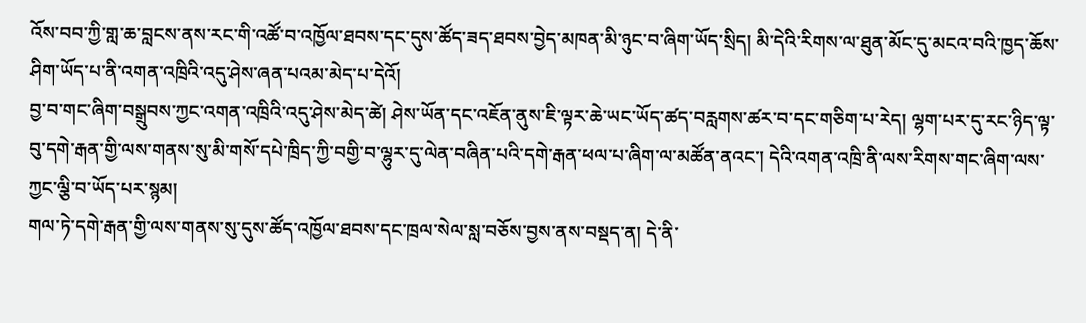འོས་བབ་ཀྱི་གླ་ཆ་བླངས་ནས་རང་གི་འཚོ་བ་འཁྱོལ་ཐབས་དང་དུས་ཚོད་ཟད་ཐབས་བྱེད་མཁན་མི་ཉུང་བ་ཞིག་ཡོད་སྲིད། མི་དེའི་རིགས་ལ་ཐུན་མོང་དུ་མངའ་བའི་ཁྱད་ཆོས་ཤིག་ཡོད་པ་ནི་འགན་འཁྲིའི་འདུ་ཤེས་ཞན་པའམ་མེད་པ་དེའོ།
བྱ་བ་གང་ཞིག་བསྒྲུབས་ཀྱང་འགན་འཁྲིའི་འདུ་ཤེས་མེད་ཚེ། ཤེས་ཡོན་དང་འཇོན་ནུས་ཇི་ལྟར་ཆེ་ཡང་ཡོད་ཚད་བརླགས་ཚར་བ་དང་གཅིག་པ་རེད། ལྷག་པར་དུ་རང་ཉིད་ལྟ་བུ་དགེ་རྒན་གྱི་ལས་གནས་སུ་མི་གསོ་དཔེ་ཁྲིད་ཀྱི་བགྱི་བ་ལྷུར་དུ་ལེན་བཞིན་པའི་དགེ་རྒན་ཕལ་པ་ཞིག་ལ་མཚོན་ནའང་། དེའི་འགན་འཁྲི་ནི་ལས་རིགས་གང་ཞིག་ལས་ཀྱང་ལྕི་བ་ཡོད་པར་སྙམ།
གལ་ཏེ་དགེ་རྒན་གྱི་ལས་གནས་སུ་དུས་ཚོད་འཁྱོལ་ཐབས་དང་ཁྲལ་སེལ་སླ་བཅོས་བྱས་ནས་བསྡད་ན། དེ་ནི་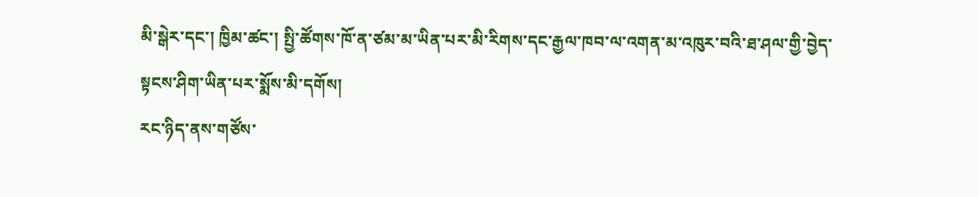མི་སྒེར་དང་། ཁྱིམ་ཚང་། སྤྱི་ཚོགས་ཁོ་ན་ཙམ་མ་ཡིན་པར་མི་རིགས་དང་རྒྱལ་ཁབ་ལ་འགན་མ་འཁུར་བའི་ཐ་ཤལ་གྱི་བྱེད་སྟངས་ཤིག་ཡིན་པར་སྨོས་མི་དགོས།
རང་ཉིད་ནས་གཙོས་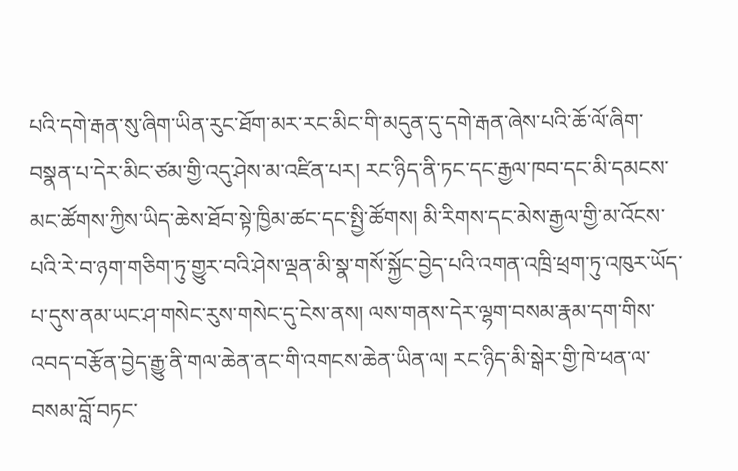པའི་དགེ་རྒན་སུ་ཞིག་ཡིན་རུང་ཐོག་མར་རང་མིང་གི་མདུན་དུ་དགེ་རྒན་ཞེས་པའི་ཆོ་ལོ་ཞིག་བསྣན་པ་དེར་མིང་ཙམ་གྱི་འདུ་ཤེས་མ་འཛིན་པར། རང་ཉིད་ནི་ཏང་དང་རྒྱལ་ཁབ་དང་མི་དམངས་མང་ཚོགས་ཀྱིས་ཡིད་ཆེས་ཐོབ་སྟེ་ཁྱིམ་ཚང་དང་སྤྱི་ཚོགས། མི་རིགས་དང་མེས་རྒྱལ་གྱི་མ་འོངས་པའི་རེ་བ་ཉག་གཅིག་ཏུ་གྱུར་བའི་ཤེས་ལྡན་མི་སྣ་གསོ་སྐྱོང་བྱེད་པའི་འགན་འཁྲི་ཕྲག་ཏུ་འཁུར་ཡོད་པ་དུས་ནམ་ཡང་ཤ་གསེང་རུས་གསེང་དུ་ངེས་ནས། ལས་གནས་དེར་ལྷག་བསམ་རྣམ་དག་གིས་འབད་བརྩོན་བྱེད་རྒྱུ་ནི་གལ་ཆེན་ནང་གི་འགངས་ཆེན་ཡིན་ལ། རང་ཉིད་མི་སྒེར་གྱི་ཁེ་ཕན་ལ་བསམ་བློ་བཏང་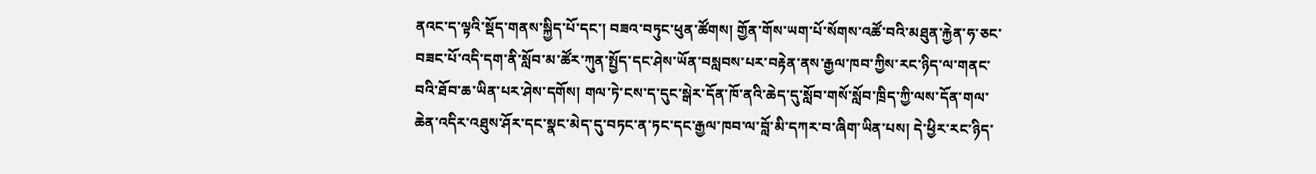ནའང་ད་ལྟའི་སྡོད་གནས་སྐྱིད་པོ་དང་། བཟའ་བཏུང་ཕུན་ཚོགས། གྱོན་གོས་ཡག་པོ་སོགས་འཚོ་བའི་མཐུན་རྐྱེན་ཧ་ཅང་བཟང་པོ་འདི་དག་ནི་སློབ་མ་ཚོར་ཀུན་སྤྱོད་དང་ཤེས་ཡོན་བསླབས་པར་བརྟེན་ནས་རྒྱལ་ཁབ་ཀྱིས་རང་ཉིད་ལ་གནང་བའི་ཐོབ་ཆ་ཡིན་པར་ཤེས་དགོས། གལ་ཏེ་ངས་ད་དུང་སྒེར་དོན་ཁོ་ནའི་ཆེད་དུ་སློབ་གསོ་སློབ་ཁྲིད་ཀྱི་ལས་དོན་གལ་ཆེན་འདིར་འཐུས་ཤོར་དང་སྣང་མེད་དུ་བཏང་ན་ཏང་དང་རྒྱལ་ཁབ་ལ་བློ་མི་དཀར་བ་ཞིག་ཡིན་པས། དེ་ཕྱིར་རང་ཉིད་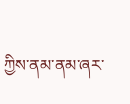ཀྱིས་ནམ་ནམ་ཞར་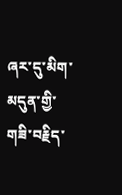ཞར་དུ་མིག་མདུན་གྱི་གཟི་བརྗིད་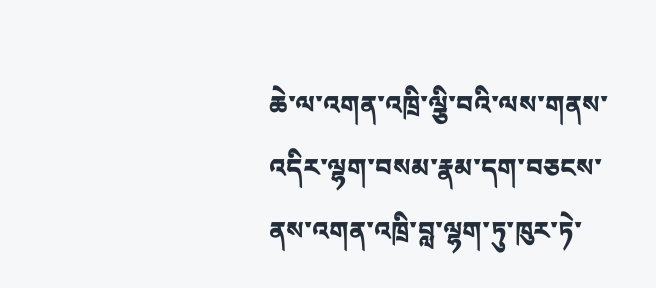ཆེ་ལ་འགན་འཁྲི་ལྕི་བའི་ལས་གནས་འདིར་ལྷག་བསམ་རྣམ་དག་བཅངས་ནས་འགན་འཁྲི་བླ་ལྷག་ཏུ་ཁུར་ཏེ་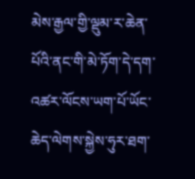མེས་རྒྱལ་གྱི་ལྡུམ་ར་ཆེན་པོའི་ནང་གི་མེ་ཏོག་དེ་དག་འཚར་ལོངས་ཡག་པོ་ཡོང་ཆེད་ལེགས་སྐྱེས་ཧུར་ཐག་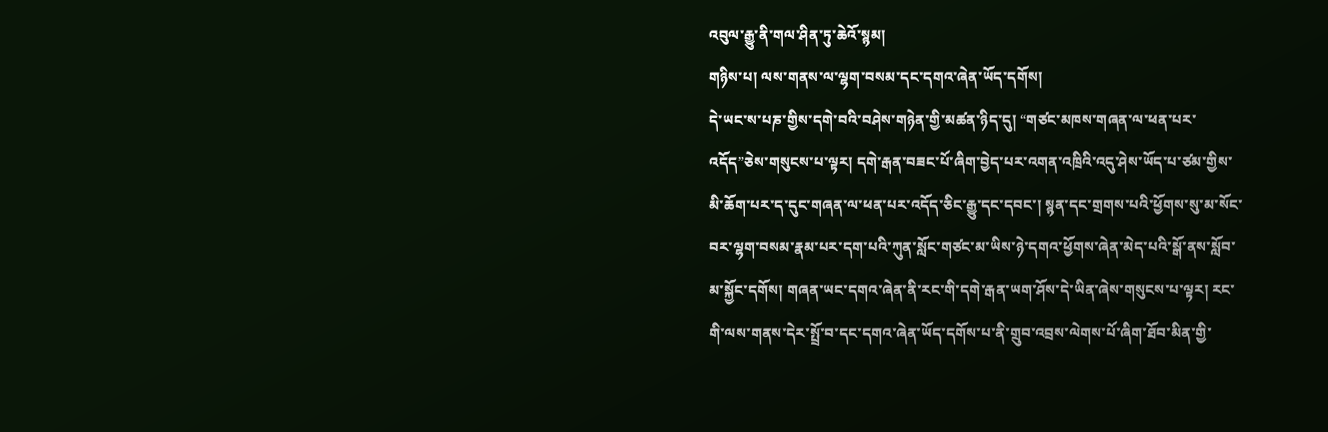འབུལ་རྒྱུ་ནི་གལ་ཤིན་ཏུ་ཆེའོ་སྙམ།
གཉིས་པ། ལས་གནས་ལ་ལྷག་བསམ་དང་དགའ་ཞེན་ཡོད་དགོས།
དེ་ཡང་ས་པཎ་གྱིས་དགེ་བའི་བཤེས་གཉེན་གྱི་མཚན་ཉིད་དུ། “གཙང་མཁས་གཞན་ལ་ཕན་པར་འདོད”ཅེས་གསུངས་པ་ལྟར། དགེ་རྒན་བཟང་པོ་ཞིག་བྱེད་པར་འགན་འཁྲིའི་འདུ་ཤེས་ཡོད་པ་ཙམ་གྱིས་མི་ཆོག་པར་ད་དུང་གཞན་ལ་ཕན་པར་འདོད་ཅིང་རྒྱུ་དང་དབང་། སྙན་དང་གྲགས་པའི་ཕྱོགས་སུ་མ་སོང་བར་ལྷག་བསམ་རྣམ་པར་དག་པའི་ཀུན་སློང་གཙང་མ་ཡིས་ཉེ་དགའ་ཕྱོགས་ཞེན་མེད་པའི་སྒོ་ནས་སློབ་མ་སྐྱོང་དགོས། གཞན་ཡང་དགའ་ཞེན་ནི་རང་གི་དགེ་རྒན་ཡག་ཤོས་དེ་ཡིན་ཞེས་གསུངས་པ་ལྟར། རང་གི་ལས་གནས་དེར་སྤྲོ་བ་དང་དགའ་ཞེན་ཡོད་དགོས་པ་ནི་གྲུབ་འབྲས་ལེགས་པོ་ཞིག་ཐོབ་མིན་གྱི་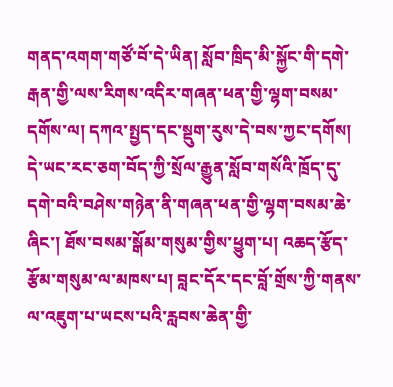གནད་འགག་གཙོ་བོ་དེ་ཡིན། སློབ་ཁྲིད་མི་སྐྱོང་གི་དགེ་རྒན་གྱི་ལས་རིགས་འདིར་གཞན་ཕན་གྱི་ལྷག་བསམ་དགོས་ལ། དཀའ་སྤྱད་དང་སྡུག་རུས་དེ་བས་ཀྱང་དགོས། དེ་ཡང་རང་ཅག་བོད་ཀྱི་སྲོལ་རྒྱུན་སློབ་གསོའི་ཁྲོད་དུ་དགེ་བའི་བཤེས་གཉེན་ནི་གཞན་ཕན་གྱི་ལྷག་བསམ་ཆེ་ཞིང་། ཐོས་བསམ་སྒོམ་གསུམ་གྱིས་ཕྱུག་པ། འཆད་རྩོད་རྩོམ་གསུམ་ལ་མཁས་པ། བླང་དོར་དང་བློ་གྲོས་ཀྱི་གནས་ལ་འཇུག་པ་ཡངས་པའི་རླབས་ཆེན་གྱི་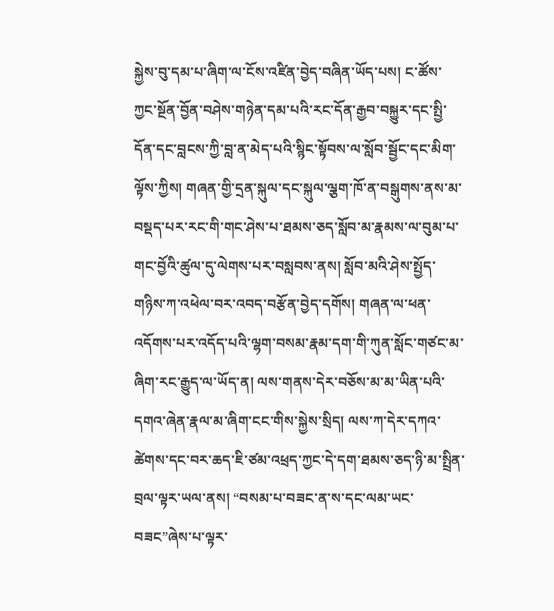སྐྱེས་བུ་དམ་པ་ཞིག་ལ་ངོས་འཛིན་བྱེད་བཞིན་ཡོད་པས། ང་ཚོས་ཀྱང་སྔོན་བྱོན་བཤེས་གཉེན་དམ་པའི་རང་དོན་རྒྱབ་བསྐྱུར་དང་སྤྱི་དོན་དང་བླངས་ཀྱི་བླ་ན་མེད་པའི་སྙིང་སྟོབས་ལ་སློབ་སྦྱོང་དང་མིག་ལྟོས་ཀྱིས། གཞན་གྱི་དྲན་སྐུལ་དང་སྐུལ་ལྕག་ཁོ་ན་བསྒུགས་ནས་མ་བསྡད་པར་རང་གི་གང་ཤེས་པ་ཐམས་ཅད་སློབ་མ་རྣམས་ལ་བུམ་པ་གང་བྱོའི་ཚུལ་དུ་ལེགས་པར་བསླབས་ནས། སློབ་མའི་ཤེས་སྤྱོད་གཉིས་ཀ་འཕེལ་བར་འབད་བརྩོན་བྱེད་དགོས། གཞན་ལ་ཕན་འདོགས་པར་འདོད་པའི་ལྷག་བསམ་རྣམ་དག་གི་ཀུན་སློང་གཙང་མ་ཞིག་རང་རྒྱུད་ལ་ཡོད་ན། ལས་གནས་དེར་བཅོས་མ་མ་ཡིན་པའི་དགའ་ཞེན་རྣལ་མ་ཞིག་ངང་གིས་སྐྱེས་སྲིད། ལས་ཀ་དེར་དཀའ་ཚེགས་དང་བར་ཆད་ཇི་ཙམ་འཕྲད་ཀྱང་དེ་དག་ཐམས་ཅད་ཉི་མ་སྤྲིན་བྲལ་ལྟར་ཡལ་ནས། “བསམ་པ་བཟང་ན་ས་དང་ལམ་ཡང་བཟང”ཞེས་པ་ལྟར་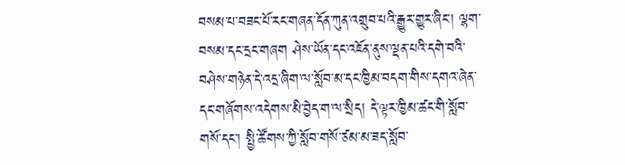བསམ་པ་བཟང་པོ་རང་གཞན་དོན་ཀུན་འགྲུབ་པའི་རྒྱུར་གྱུར་ཞིང་། ལྷག་བསམ་དང་དྲང་གཞག ཤེས་ཡོན་དང་འཇོན་ནུས་ལྡན་པའི་དགེ་བའི་བཤེས་གཉེན་དེ་འདྲ་ཞིག་ལ་སློབ་མ་དང་ཁྱིམ་བདག་གིས་དགའ་ཞེན་དང་གཞོགས་འདེགས་མི་བྱེད་ག་ལ་སྲིད། དེ་ལྟར་ཁྱིམ་ཚང་གི་སློབ་གསོ་དང་། སྤྱི་ཚོགས་ཀྱི་སློབ་གསོ་ཙམ་མ་ཟད་སློབ་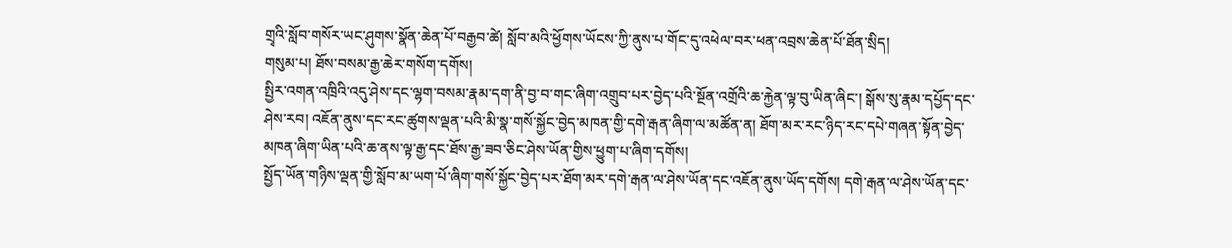གྲྭའི་སློབ་གསོར་ཡང་ཤུགས་སྣོན་ཆེན་པོ་བརྒྱབ་ཚེ། སློབ་མའི་ཕྱོགས་ཡོངས་ཀྱི་ནུས་པ་གོང་དུ་འཕེལ་བར་ཕན་འབྲས་ཆེན་པོ་ཐོན་སྲིད།
གསུམ་པ། ཐོས་བསམ་རྒྱ་ཆེར་གསོག་དགོས།
སྤྱིར་འགན་འཁྲིའི་འདུ་ཤེས་དང་ལྷག་བསམ་རྣམ་དག་ནི་བྱ་བ་གང་ཞིག་འགྲུབ་པར་བྱེད་པའི་སྔོན་འགྲོའི་ཆ་རྐྱེན་ལྟ་བུ་ཡིན་ཞིང་། སྒོས་སུ་རྣམ་དཔྱོད་དང་ཤེས་རབ། འཇོན་ནུས་དང་རང་ཚུགས་ལྡན་པའི་མི་སྣ་གསོ་སྐྱོང་བྱེད་མཁན་གྱི་དགེ་རྒན་ཞིག་ལ་མཚོན་ན། ཐོག་མར་རང་ཉིད་རང་དཔེ་གཞན་སྟོན་བྱེད་མཁན་ཞིག་ཡིན་པའི་ཆ་ནས་ལྟ་རྒྱ་དང་ཐོས་རྒྱ་ཟབ་ཅིང་ཤེས་ཡོན་གྱིས་ཕྱུག་པ་ཞིག་དགོས།
སྤྱོད་ཡོན་གཉིས་ལྡན་གྱི་སློབ་མ་ཡག་པོ་ཞིག་གསོ་སྐྱོང་བྱེད་པར་ཐོག་མར་དགེ་རྒན་ལ་ཤེས་ཡོན་དང་འཇོན་ནུས་ཡོད་དགོས། དགེ་རྒན་ལ་ཤེས་ཡོན་དང་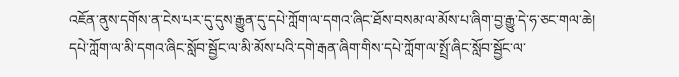འཇོན་ནུས་དགོས་ན་ངེས་པར་དུ་དུས་རྒྱུན་དུ་དཔེ་ཀློག་ལ་དགའ་ཞིང་ཐོས་བསམ་ལ་མོས་པ་ཞིག་བྱ་རྒྱུ་དེ་ཧ་ཅང་གལ་ཆེ། དཔེ་ཀློག་ལ་མི་དགའ་ཞིང་སློབ་སྦྱོང་ལ་མི་མོས་པའི་དགེ་རྒན་ཞིག་གིས་དཔེ་ཀློག་ལ་སྤྲོ་ཞིང་སློབ་སྦྱོང་ལ་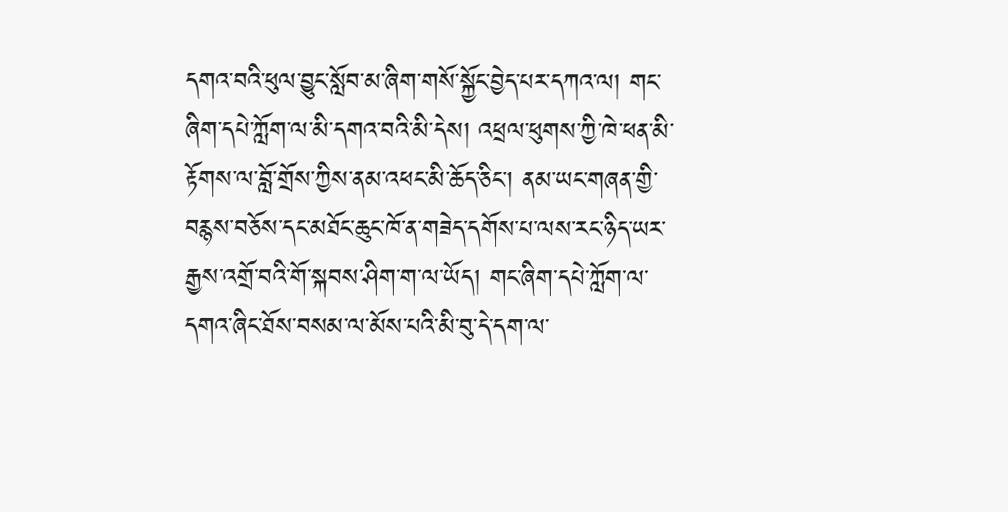དགའ་བའི་ཕུལ་བྱུང་སློབ་མ་ཞིག་གསོ་སྐྱོང་བྱེད་པར་དཀའ་ལ། གང་ཞིག་དཔེ་ཀློག་ལ་མི་དགའ་བའི་མི་དེས། འཕྲལ་ཕུགས་ཀྱི་ཁེ་ཕན་མི་རྟོགས་ལ་བློ་གྲོས་ཀྱིས་ནམ་འཕང་མི་ཆོད་ཅིང་། ནམ་ཡང་གཞན་གྱི་བརྙས་བཅོས་དང་མཐོང་ཆུང་ཁོ་ན་གཟེད་དགོས་པ་ལས་རང་ཉིད་ཡར་རྒྱས་འགྲོ་བའི་གོ་སྐབས་ཤིག་ག་ལ་ཡོད། གང་ཞིག་དཔེ་ཀློག་ལ་དགའ་ཞིང་ཐོས་བསམ་ལ་མོས་པའི་མི་བུ་དེ་དག་ལ་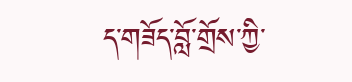ད་གཟོད་བློ་གྲོས་ཀྱི་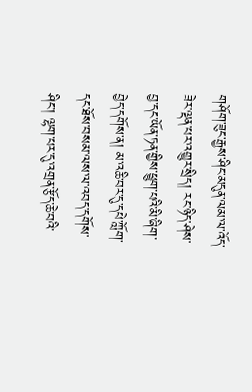གཤོག་ཟུང་རྒྱས་ཤིང་མདུན་ལམ་ལ་འོད་ཟེར་ལྡན་པར་འགྱུར་སྲིད། རང་ཉིད་ཤེས་བྱ་དང་ཡོན་ཏན་གྱིས་ཕྱུག་པའི་མི་ཞིག་བྱེད་དགོས་ན། མ་འཆི་བར་དུ་དཔེ་ཀློག་དང་ཐོས་བསམ་ལས་ལ་འབད་དགོས་ཤིང་། ལྷག་པར་དུ་འགྲན་རྩོད་ཆེ་བའི་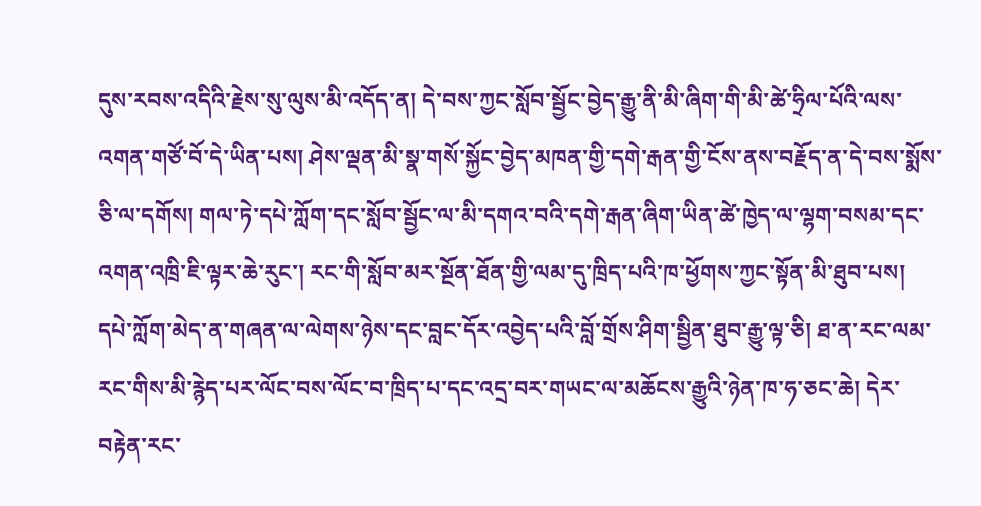དུས་རབས་འདིའི་རྗེས་སུ་ལུས་མི་འདོད་ན། དེ་བས་ཀྱང་སློབ་སྦྱོང་བྱེད་རྒྱུ་ནི་མི་ཞིག་གི་མི་ཚེ་ཧྲིལ་པོའི་ལས་འགན་གཙོ་བོ་དེ་ཡིན་པས། ཤེས་ལྡན་མི་སྣ་གསོ་སྐྱོང་བྱེད་མཁན་གྱི་དགེ་རྒན་གྱི་ངོས་ནས་བརྗོད་ན་དེ་བས་སྨོས་ཅི་ལ་དགོས། གལ་ཏེ་དཔེ་ཀློག་དང་སློབ་སྦྱོང་ལ་མི་དགའ་བའི་དགེ་རྒན་ཞིག་ཡིན་ཚེ་ཁྱེད་ལ་ལྷག་བསམ་དང་འགན་འཁྲི་ཇི་ལྟར་ཆེ་རུང་། རང་གི་སློབ་མར་སྔོན་ཐོན་གྱི་ལམ་དུ་ཁྲིད་པའི་ཁ་ཕྱོགས་ཀྱང་སྟོན་མི་ཐུབ་པས། དཔེ་ཀློག་མེད་ན་གཞན་ལ་ལེགས་ཉེས་དང་བླང་དོར་འབྱེད་པའི་བློ་གྲོས་ཤིག་སྦྱིན་ཐུབ་རྒྱུ་ལྟ་ཅི། ཐ་ན་རང་ལམ་རང་གིས་མི་རྙེད་པར་ལོང་བས་ལོང་བ་ཁྲིད་པ་དང་འདྲ་བར་གཡང་ལ་མཆོངས་རྒྱུའི་ཉེན་ཁ་ཧ་ཅང་ཆེ། དེར་བརྟེན་རང་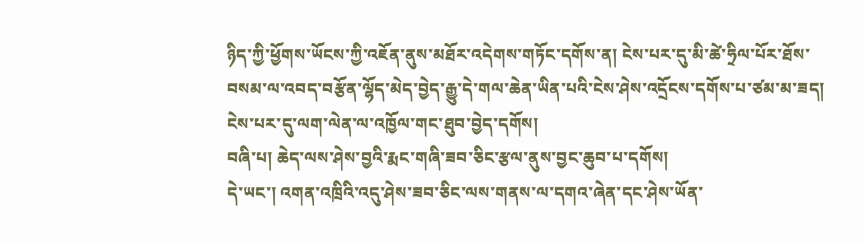ཉིད་ཀྱི་ཕྱོགས་ཡོངས་ཀྱི་འཇོན་ནུས་མཐོར་འདེགས་གཏོང་དགོས་ན། ངེས་པར་དུ་མི་ཚེ་ཧྲིལ་པོར་ཐོས་བསམ་ལ་འབད་བརྩོན་ལྷོད་མེད་བྱེད་རྒྱུ་དེ་གལ་ཆེན་ཡིན་པའི་ངེས་ཤེས་འདྲོངས་དགོས་པ་ཙམ་མ་ཟད། ངེས་པར་དུ་ལག་ལེན་ལ་འཁྱོལ་གང་ཐུབ་བྱེད་དགོས།
བཞི་པ། ཆེད་ལས་ཤེས་བྱའི་རྨང་གཞི་ཟབ་ཅིང་རྩལ་ནུས་བྱང་ཆུབ་པ་དགོས།
དེ་ཡང་། འགན་འཁྲིའི་འདུ་ཤེས་ཟབ་ཅིང་ལས་གནས་ལ་དགའ་ཞེན་དང་ཤེས་ཡོན་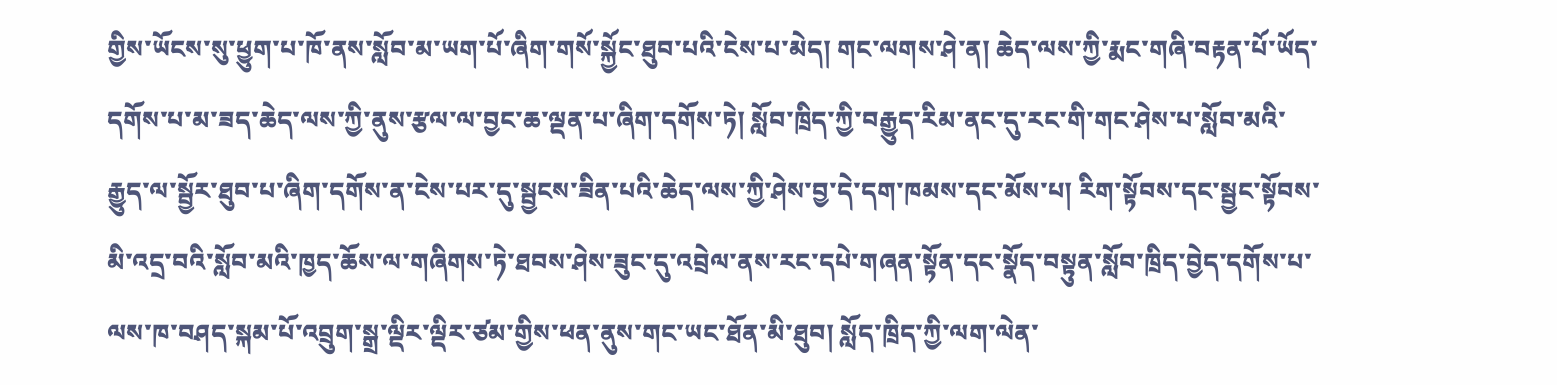གྱིས་ཡོངས་སུ་ཕྱུག་པ་ཁོ་ནས་སློབ་མ་ཡག་པོ་ཞིག་གསོ་སྐྱོང་ཐུབ་པའི་ངེས་པ་མེད། གང་ལགས་ཤེ་ན། ཆེད་ལས་ཀྱི་རྨང་གཞི་བརྟན་པོ་ཡོད་དགོས་པ་མ་ཟད་ཆེད་ལས་ཀྱི་ནུས་རྩལ་ལ་བྱང་ཆ་ལྡན་པ་ཞིག་དགོས་ཏེ། སློབ་ཁྲིད་ཀྱི་བརྒྱུད་རིམ་ནང་དུ་རང་གི་གང་ཤེས་པ་སློབ་མའི་རྒྱུད་ལ་སྦྱོར་ཐུབ་པ་ཞིག་དགོས་ན་ངེས་པར་དུ་སྦྱངས་ཟིན་པའི་ཆེད་ལས་ཀྱི་ཤེས་བྱ་དེ་དག་ཁམས་དང་མོས་པ། རིག་སྟོབས་དང་སྦྱང་སྟོབས་མི་འདྲ་བའི་སློབ་མའི་ཁྱད་ཆོས་ལ་གཞིགས་ཏེ་ཐབས་ཤེས་ཟུང་དུ་འབྲེལ་ནས་རང་དཔེ་གཞན་སྟོན་དང་སྣོད་བསྟུན་སློབ་ཁྲིད་བྱེད་དགོས་པ་ལས་ཁ་བཤད་སྐམ་པོ་འབྲུག་སྒྲ་ལྡིར་ལྡིར་ཙམ་གྱིས་ཕན་ནུས་གང་ཡང་ཐོན་མི་ཐུབ། སློད་ཁྲིད་ཀྱི་ལག་ལེན་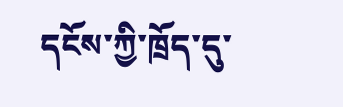དངོས་ཀྱི་ཁྲོད་དུ་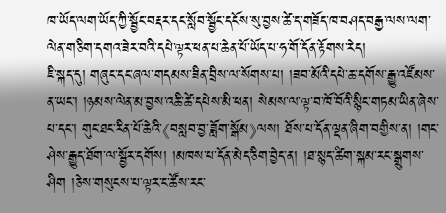ཁ་ཡོད་ལག་ཡོད་ཀྱི་སྦྱོང་བརྡར་དང་སློབ་སྦྱོང་དངོས་སུ་བྱས་ཚེ་ད་གཟོད་ཁ་བཤད་བརྒྱ་ལས་ལག་ལེན་གཅིག་དགའ་ཟེར་བའི་དཔེ་ལྟར་ཕན་པ་ཆེན་པོ་ཡོད་པ་ཧ་གོ་དོན་རྟོགས་རེད།
ཇི་སྐད་དུ། གཞུང་དང་ཞལ་གདམས་ཟིན་བྲིས་ལ་སོགས་པ། །ཟབ་མོའི་དཔེ་ཆ་དགོས་རྒྱུ་འཛོམས་ན་ཡང་། །ཉམས་ལེན་མ་བྱས་འཆི་ཚེ་དཔེས་མི་ཕན། སེམས་ལ་ལྟ་བ་ཁོ་བོའི་སྙིང་གཏམ་ཡིན་ཞེས་པ་དང་། གུང་ཐང་རིན་པོ་ཆེའི་《བསླབ་བྱ་ཟློག་སྒོམ》ལས། ཐོས་པ་དོན་ལྡན་ཞིག་བགྱིས་ན། །གང་ཤེས་རྒྱུད་ཐོག་ལ་སྦྱོར་དགོས། །མཁས་པ་དོན་མེད་ཅིག་བྱེད་ན། །ཐ་སྙད་ཚིག་སྐམ་རང་སྒྲུགས་ཤིག །ཅེས་གསུངས་པ་ལྟར་ང་ཚོས་རང་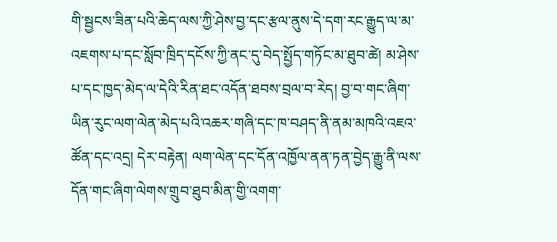གི་སྦྱངས་ཟིན་པའི་ཆེད་ལས་ཀྱི་ཤེས་བྱ་དང་རྩལ་ནུས་དེ་དག་རང་རྒྱུད་ལ་མ་འཇགས་པ་དང་སློབ་ཁྲིད་དངོས་ཀྱི་ནང་དུ་བེད་སྤྱོད་གཏོང་མ་ཐུབ་ཚེ། མ་ཤེས་པ་དང་ཁྱད་མེད་ལ་དེའི་རིན་ཐང་འདོན་ཐབས་བྲལ་བ་རེད། བྱ་བ་གང་ཞིག་ཡིན་རུང་ལག་ལེན་མེད་པའི་འཆར་གཞི་དང་ཁ་བཤད་ནི་ནམ་མཁའི་འཇའ་ཚོན་དང་འདྲ། དེར་བརྟེན། ལག་ལེན་དང་དོན་འཁྱོལ་ནན་ཏན་བྱེད་རྒྱུ་ནི་ལས་དོན་གང་ཞིག་ལེགས་གྲུབ་ཐུབ་མིན་གྱི་འགག་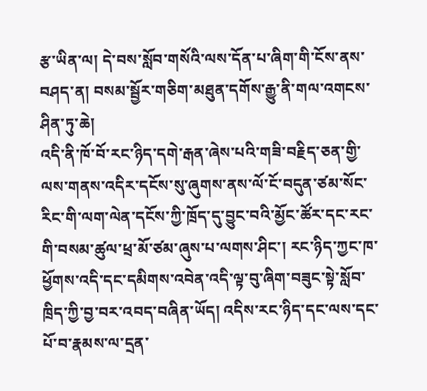རྩ་ཡིན་ལ། དེ་བས་སློབ་གསོའི་ལས་དོན་པ་ཞིག་གི་ངོས་ནས་བཤད་ན། བསམ་སྦྱོར་གཅིག་མཐུན་དགོས་རྒྱུ་ནི་གལ་འགངས་ཤིན་ཏུ་ཆེ།
འདི་ནི་ཁོ་བོ་རང་ཉིད་དགེ་རྒན་ཞེས་པའི་གཟི་བརྗིད་ཅན་གྱི་ལས་གནས་འདིར་དངོས་སུ་ཞུགས་ནས་ལོ་ངོ་བདུན་ཙམ་སོང་རིང་གི་ལག་ལེན་དངོས་ཀྱི་ཁྲོད་དུ་བྱུང་བའི་མྱོང་ཚོར་དང་རང་གི་བསམ་ཚུལ་ཕྲ་མོ་ཙམ་ཞུས་པ་ལགས་ཤིང་། རང་ཉིད་ཀྱང་ཁ་ཕྱོགས་འདི་དང་དམིགས་འབེན་འདི་ལྟ་བུ་ཞིག་བཟུང་སྟེ་སློབ་ཁྲིད་ཀྱི་བྱ་བར་འབད་བཞིན་ཡོད། འདིས་རང་ཉིད་དང་ལས་དང་པོ་བ་རྣམས་ལ་དྲན་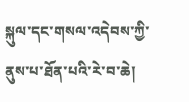སྐུལ་དང་གསལ་འདེབས་ཀྱི་ནུས་པ་ཐོན་པའི་རེ་བ་ཆེ།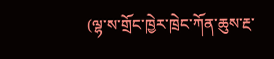(ལྷ་ས་གྲོང་ཁྱེར་ཁྲེང་ཀོན་ཆུས་རྔ་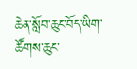ཆེན་སློབ་ཆུང་བོད་ཡིག་ཚོགས་ཆུང་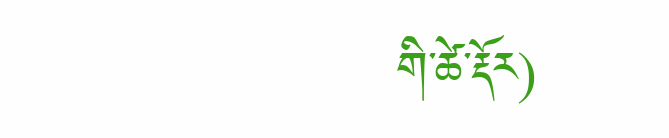གི་ཚེ་རྡོར)